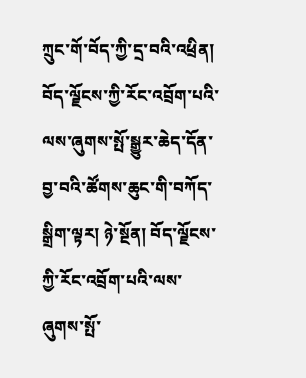ཀྲུང་གོ་བོད་ཀྱི་དྲ་བའི་འཕྲིན། བོད་ལྗོངས་ཀྱི་རོང་འབྲོག་པའི་ལས་ཞུགས་སྤོ་སྒྱུར་ཆེད་དོན་བྱ་བའི་ཚོགས་ཆུང་གི་བཀོད་སྒྲིག་ལྟར། ཉེ་སྔོན། བོད་ལྗོངས་ཀྱི་རོང་འབྲོག་པའི་ལས་ཞུགས་སྤོ་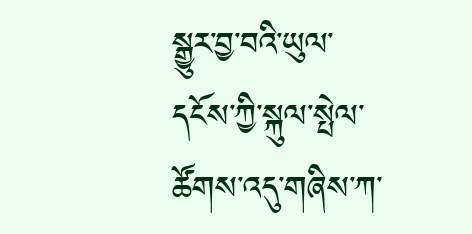སྒྱུར་བྱ་བའི་ཡུལ་དངོས་ཀྱི་སྐུལ་སྤེལ་ཚོགས་འདུ་གཞིས་ཀ་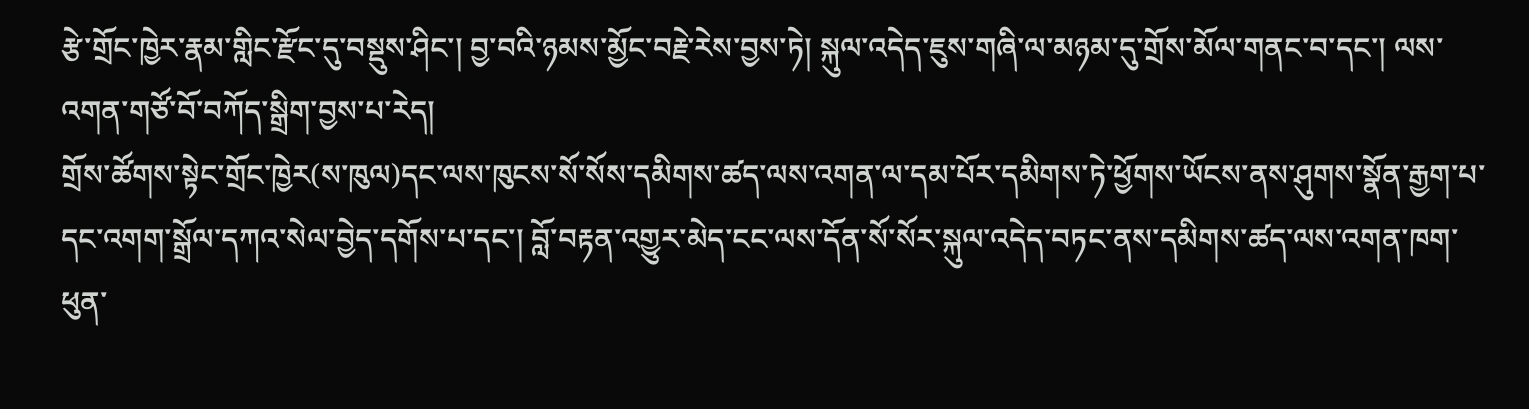རྩེ་གྲོང་ཁྱེར་རྣམ་གླིང་རྫོང་དུ་བསྡུས་ཤིང་། བྱ་བའི་ཉམས་མྱོང་བརྗེ་རེས་བྱས་ཏེ། སྐུལ་འདེད་ཇུས་གཞི་ལ་མཉམ་དུ་གྲོས་མོལ་གནང་བ་དང་། ལས་འགན་གཙོ་བོ་བཀོད་སྒྲིག་བྱས་པ་རེད།
གྲོས་ཚོགས་སྟེང་གྲོང་ཁྱེར(ས་ཁུལ)དང་ལས་ཁུངས་སོ་སོས་དམིགས་ཚད་ལས་འགན་ལ་དམ་པོར་དམིགས་ཏེ་ཕྱོགས་ཡོངས་ནས་ཤུགས་སྣོན་རྒྱག་པ་དང་འགག་སྒྲོལ་དཀའ་སེལ་བྱེད་དགོས་པ་དང་། བློ་བརྟན་འགྱུར་མེད་ངང་ལས་དོན་སོ་སོར་སྐུལ་འདེད་བཏང་ནས་དམིགས་ཚད་ལས་འགན་ཁག་ཕུན་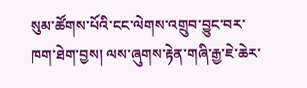སུམ་ཚོགས་པོའི་ངང་ལེགས་འགྲུབ་བྱུང་བར་ཁག་ཐེག་བྱས། ལས་ཞུགས་རྟེན་གཞི་རྒྱ་ཇེ་ཆེར་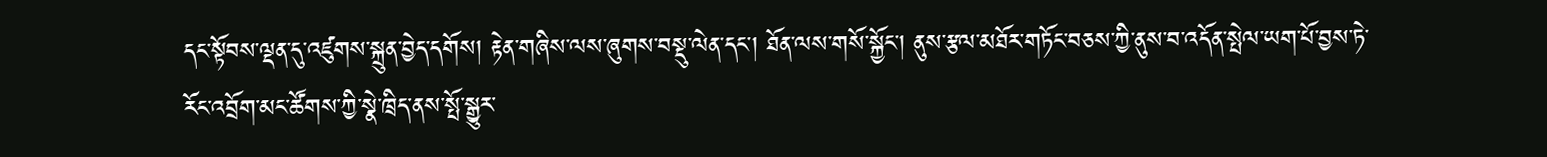དང་སྟོབས་ལྡན་དུ་འཛུགས་སྐྲུན་བྱེད་དགོས། རྟེན་གཞིས་ལས་ཞུགས་བསྡུ་ལེན་དང་། ཐོན་ལས་གསོ་སྐྱོང་། ནུས་རྩལ་མཐོར་གཏོང་བཅས་ཀྱི་ནུས་བ་འདོན་སྤེལ་ཡག་པོ་བྱས་ཏེ་རོང་འབྲོག་མང་ཚོགས་ཀྱི་སྣེ་ཁྲིད་ནས་སྤོ་སྒྱུར་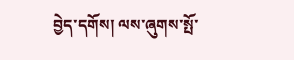བྱེད་དགོས། ལས་ཞུགས་སྤོ་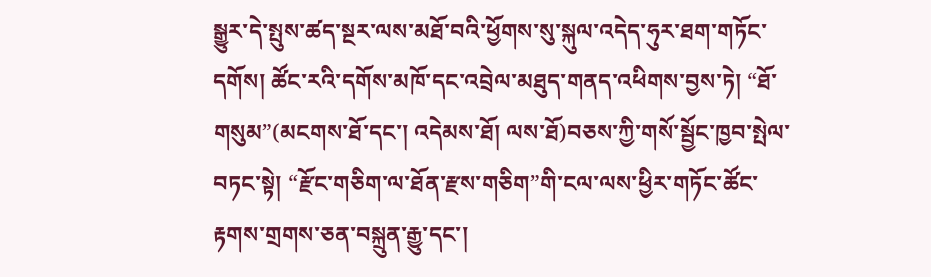སྒྱུར་དེ་སྤུས་ཚད་སྔར་ལས་མཐོ་བའི་ཕྱོགས་སུ་སྐུལ་འདེད་ཧུར་ཐག་གཏོང་དགོས། ཚོང་རའི་དགོས་མཁོ་དང་འབྲེལ་མཐུད་གནད་འཕིགས་བྱས་ཏེ། “ཐོ་གསུམ”(མངགས་ཐོ་དང་། འདེམས་ཐོ། ལས་ཐོ)བཅས་ཀྱི་གསོ་སྦྱོང་ཁྱབ་སྤེལ་བཏང་སྟེ། “རྫོང་གཅིག་ལ་ཐོན་རྫས་གཅིག”གི་ངལ་ལས་ཕྱིར་གཏོང་ཚོང་རྟགས་གྲགས་ཅན་བསྐྲུན་རྒྱུ་དང་།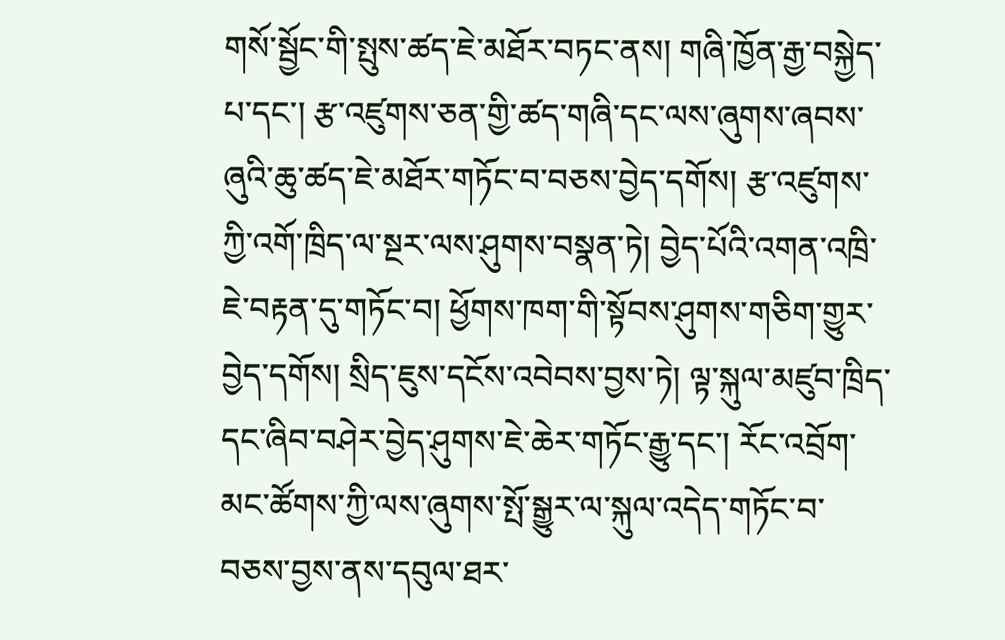གསོ་སྦྱོང་གི་སྤུས་ཚད་ཇེ་མཐོར་བཏང་ནས། གཞི་ཁྱོན་རྒྱ་བསྐྱེད་པ་དང་། རྩ་འཛུགས་ཅན་གྱི་ཚད་གཞི་དང་ལས་ཞུགས་ཞབས་ཞུའི་ཆུ་ཚད་ཇེ་མཐོར་གཏོང་བ་བཅས་བྱེད་དགོས། རྩ་འཛུགས་ཀྱི་འགོ་ཁྲིད་ལ་སྔར་ལས་ཤུགས་བསྣན་ཏེ། བྱེད་པོའི་འགན་འཁྲི་ཇེ་བརྟན་དུ་གཏོང་བ། ཕྱོགས་ཁག་གི་སྟོབས་ཤུགས་གཅིག་གྱུར་བྱེད་དགོས། སྲིད་ཇུས་དངོས་འབེབས་བྱས་ཏེ། ལྟ་སྐུལ་མཛུབ་ཁྲིད་དང་ཞིབ་བཤེར་བྱེད་ཤུགས་ཇེ་ཆེར་གཏོང་རྒྱུ་དང་། རོང་འབྲོག་མང་ཚོགས་ཀྱི་ལས་ཞུགས་སྤོ་སྒྱུར་ལ་སྐུལ་འདེད་གཏོང་བ་བཅས་བྱས་ནས་དབུལ་ཐར་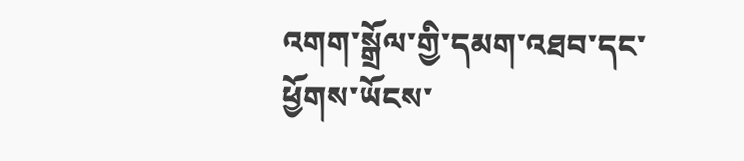འགག་སྒྲོལ་གྱི་དམག་འཐབ་དང་ཕྱོགས་ཡོངས་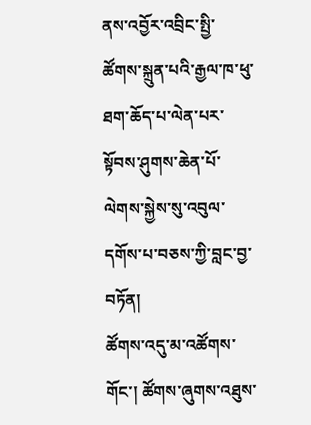ནས་འབྱོར་འབྲིང་སྤྱི་ཚོགས་སྐྲུན་པའི་རྒྱལ་ཁ་ཕུ་ཐག་ཆོད་པ་ལེན་པར་སྟོབས་ཤུགས་ཆེན་པོ་ལེགས་སྐྱེས་སུ་འབུལ་དགོས་པ་བཅས་ཀྱི་བླང་བྱ་བཏོན།
ཚོགས་འདུ་མ་འཚོགས་གོང་། ཚོགས་ཞུགས་འཐུས་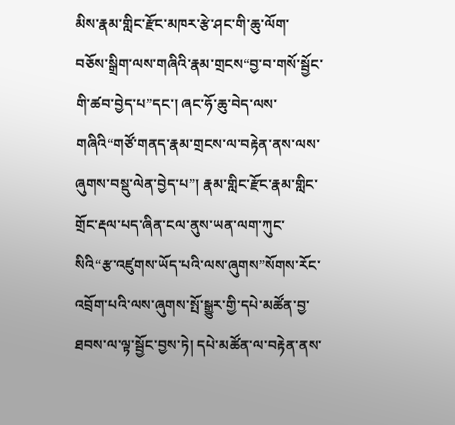མིས་རྣམ་གླིང་རྫོང་མཁར་རྩེ་ཤང་གི་ཆུ་ལོག་བཅོས་སྒྲིག་ལས་གཞིའི་རྣམ་གྲངས“བྱ་བ་གསོ་སྦྱོང་གི་ཚབ་བྱེད་པ”དང་། ཞང་ཧོ་ཆུ་བེད་ལས་གཞིའི“གཙོ་གནད་རྣམ་གྲངས་ལ་བརྟེན་ནས་ལས་ཞུགས་བསྡུ་ལེན་བྱེད་པ”། རྣམ་གླིང་རྫོང་རྣམ་གླིང་གྲོང་རྡལ་པད་ཞིན་ངལ་ནུས་ཡན་ལག་ཀུང་སིའི“རྩ་འཛུགས་ཡོད་པའི་ལས་ཞུགས”སོགས་རོང་འབྲོག་པའི་ལས་ཞུགས་སྤོ་སྒྱུར་གྱི་དཔེ་མཚོན་བྱ་ཐབས་ལ་ལྟ་སྦྱོང་བྱས་ཏེ། དཔེ་མཚོན་ལ་བརྟེན་ནས་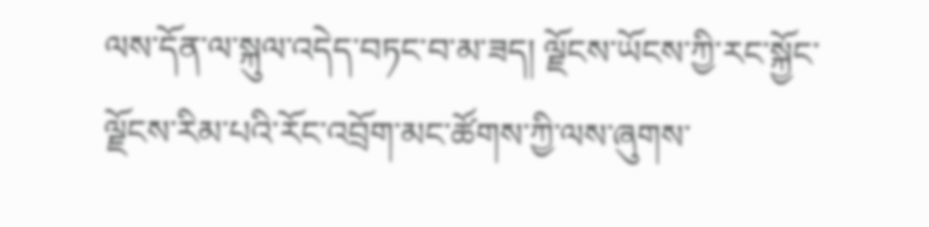ལས་དོན་ལ་སྐུལ་འདེད་བཏང་བ་མ་ཟད། ལྗོངས་ཡོངས་ཀྱི་རང་སྐྱོང་ལྗོངས་རིམ་པའི་རོང་འབྲོག་མང་ཚོགས་ཀྱི་ལས་ཞུགས་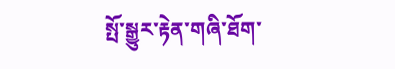སྤོ་སྒྱུར་རྟེན་གཞི་ཐོག་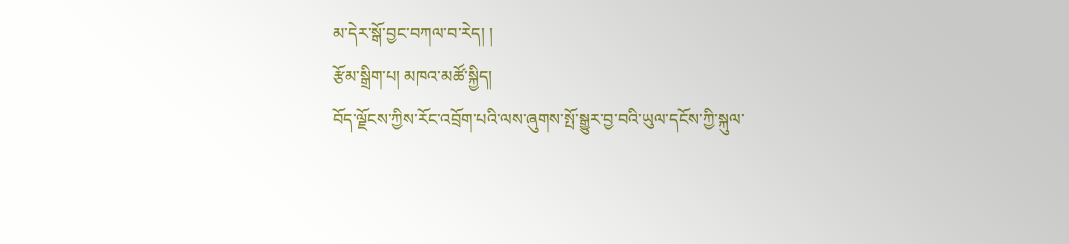མ་དེར་སྒོ་བྱང་བཀལ་བ་རེད། །
རྩོམ་སྒྲིག་པ། མཁའ་མཚོ་སྐྱིད།
བོད་ལྗོངས་ཀྱིས་རོང་འབྲོག་པའི་ལས་ཞུགས་སྤོ་སྒྱུར་བྱ་བའི་ཡུལ་དངོས་ཀྱི་སྐུལ་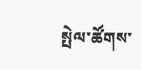སྤེལ་ཚོགས་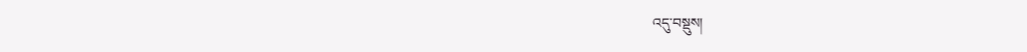འདུ་བསྡུས།